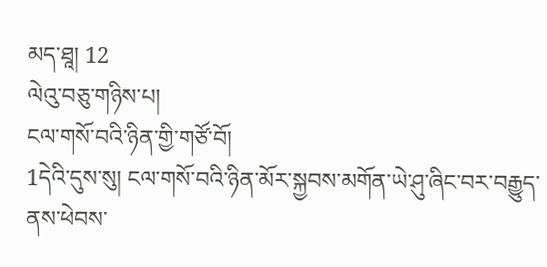མད་ཐཱ། 12
ལེའུ་བཅུ་གཉིས་པ།
ངལ་གསོ་བའི་ཉིན་གྱི་གཙོ་བོ།
1དེའི་དུས་སུ། ངལ་གསོ་བའི་ཉིན་མོར་སྐྱབས་མགོན་ཡེ་ཤུ་ཞིང་བར་བརྒྱུད་ནས་ཕེབས་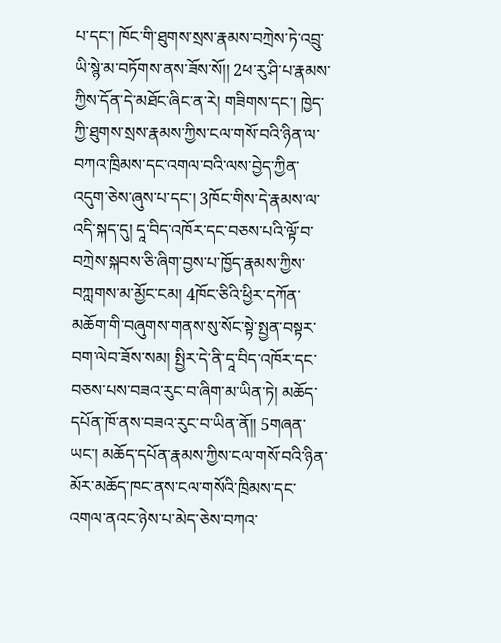པ་དང་། ཁོང་གི་ཐུགས་སྲས་རྣམས་བཀྲེས་ཏེ་འབྲུ་ཡི་སྙེ་མ་བཏོགས་ནས་ཟོས་སོ།། 2ཕ་རུ་ཤི་པ་རྣམས་ཀྱིས་དོན་དེ་མཐོང་ཞིང་ན་རེ། གཟིགས་དང་། ཁྱེད་ཀྱི་ཐུགས་སྲས་རྣམས་ཀྱིས་ངལ་གསོ་བའི་ཉིན་ལ་བཀའ་ཁྲིམས་དང་འགལ་བའི་ལས་བྱེད་ཀྱིན་འདུག་ཅེས་ཞུས་པ་དང་། 3ཁོང་གིས་དེ་རྣམས་ལ་འདི་སྐད་དུ། དཱ་བིད་འཁོར་དང་བཅས་པའི་ལྟོ་བ་བཀྲེས་སྐབས་ཅི་ཞིག་བྱས་པ་ཁྱོད་རྣམས་ཀྱིས་བཀླགས་མ་མྱོང་ངམ། 4ཁོང་ཅིའི་ཕྱིར་དཀོན་མཆོག་གི་བཞུགས་གནས་སུ་སོང་སྟེ་སྤྱན་བསྟར་བག་ལེབ་ཟོས་སམ། སྤྱིར་དེ་ནི་དཱ་བིད་འཁོར་དང་བཅས་པས་བཟའ་རུང་བ་ཞིག་མ་ཡིན་ཏེ། མཆོད་དཔོན་ཁོ་ནས་བཟའ་རུང་བ་ཡིན་ནོ།། 5གཞན་ཡང་། མཆོད་དཔོན་རྣམས་ཀྱིས་ངལ་གསོ་བའི་ཉིན་མོར་མཆོད་ཁང་ནས་ངལ་གསོའི་ཁྲིམས་དང་འགལ་ནའང་ཉེས་པ་མེད་ཅེས་བཀའ་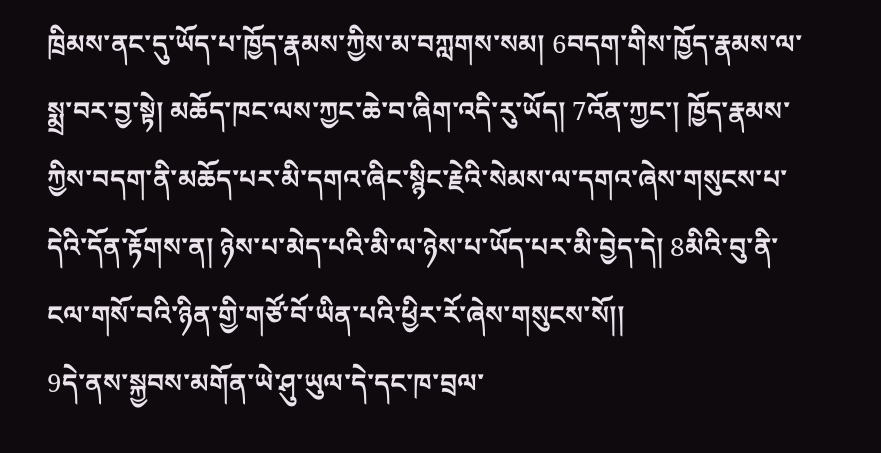ཁྲིམས་ནང་དུ་ཡོད་པ་ཁྱོད་རྣམས་ཀྱིས་མ་བཀླགས་སམ། 6བདག་གིས་ཁྱོད་རྣམས་ལ་སྨྲ་བར་བྱ་སྟེ། མཆོད་ཁང་ལས་ཀྱང་ཆེ་བ་ཞིག་འདི་རུ་ཡོད། 7འོན་ཀྱང་། ཁྱོད་རྣམས་ཀྱིས་བདག་ནི་མཆོད་པར་མི་དགའ་ཞིང་སྙིང་རྗེའི་སེམས་ལ་དགའ་ཞེས་གསུངས་པ་དེའི་དོན་རྟོགས་ན། ཉེས་པ་མེད་པའི་མི་ལ་ཉེས་པ་ཡོད་པར་མི་བྱེད་དེ། 8མིའི་བུ་ནི་ངལ་གསོ་བའི་ཉིན་གྱི་གཙོ་བོ་ཡིན་པའི་ཕྱིར་རོ་ཞེས་གསུངས་སོ།།
9དེ་ནས་སྐྱབས་མགོན་ཡེ་ཤུ་ཡུལ་དེ་དང་ཁ་བྲལ་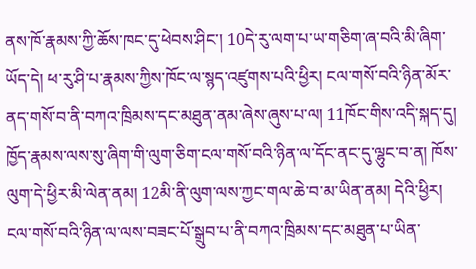ནས་ཁོ་རྣམས་ཀྱི་ཆོས་ཁང་དུ་ཕེབས་ཤིང་། 10དེ་རུ་ལག་པ་ཡ་གཅིག་ཞ་བའི་མི་ཞིག་ཡོད་དེ། ཕ་རུ་ཤི་པ་རྣམས་ཀྱིས་ཁོང་ལ་སྙད་འཛུགས་པའི་ཕྱིར། ངལ་གསོ་བའི་ཉིན་མོར་ནད་གསོ་བ་ནི་བཀའ་ཁྲིམས་དང་མཐུན་ནམ་ཞེས་ཞུས་པ་ལ། 11ཁོང་གིས་འདི་སྐད་དུ། ཁྱོད་རྣམས་ལས་སུ་ཞིག་གི་ལུག་ཅིག་ངལ་གསོ་བའི་ཉིན་ལ་དོང་ནང་དུ་ལྷུང་བ་ན། ཁོས་ལུག་དེ་ཕྱིར་མི་ལེན་ནམ། 12མི་ནི་ལུག་ལས་ཀྱང་གལ་ཆེ་བ་མ་ཡིན་ནམ། དེའི་ཕྱིར། ངལ་གསོ་བའི་ཉིན་ལ་ལས་བཟང་པོ་སྒྲུབ་པ་ནི་བཀའ་ཁྲིམས་དང་མཐུན་པ་ཡིན་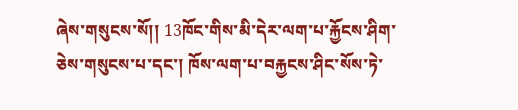ཞེས་གསུངས་སོ།། 13ཁོང་གིས་མི་དེར་ལག་པ་རྐྱོངས་ཤིག་ཅེས་གསུངས་པ་དང་། ཁོས་ལག་པ་བརྐྱངས་ཤིང་སོས་ཏེ་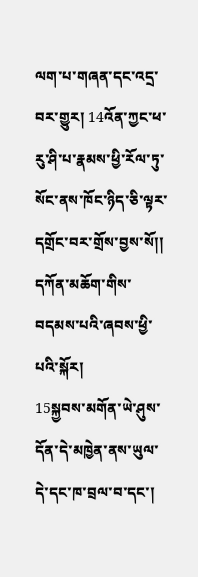ལག་པ་གཞན་དང་འདྲ་བར་གྱུར། 14འོན་ཀྱང་ཕ་རུ་ཤི་པ་རྣམས་ཕྱི་རོལ་ཏུ་སོང་ནས་ཁོང་ཉིད་ཅི་ལྟར་དགྲོང་བར་གྲོས་བྱས་སོ།།
དཀོན་མཆོག་གིས་བདམས་པའི་ཞབས་ཕྱི་པའི་སྐོར།
15སྐྱབས་མགོན་ཡེ་ཤུས་དོན་དེ་མཁྱེན་ནས་ཡུལ་དེ་དང་ཁ་བྲལ་བ་དང་།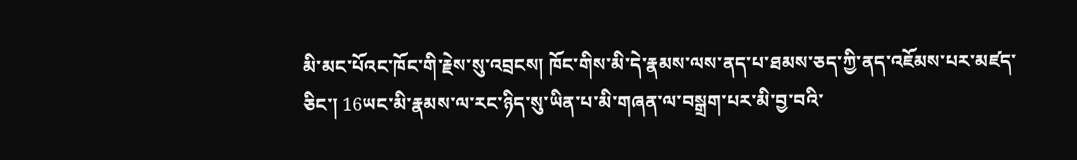མི་མང་པོའང་ཁོང་གི་རྗེས་སུ་འབྲངས། ཁོང་གིས་མི་དེ་རྣམས་ལས་ནད་པ་ཐམས་ཅད་ཀྱི་ནད་འཇོམས་པར་མཛད་ཅིང་། 16ཡང་མི་རྣམས་ལ་རང་ཉིད་སུ་ཡིན་པ་མི་གཞན་ལ་བསྒྲག་པར་མི་བྱ་བའི་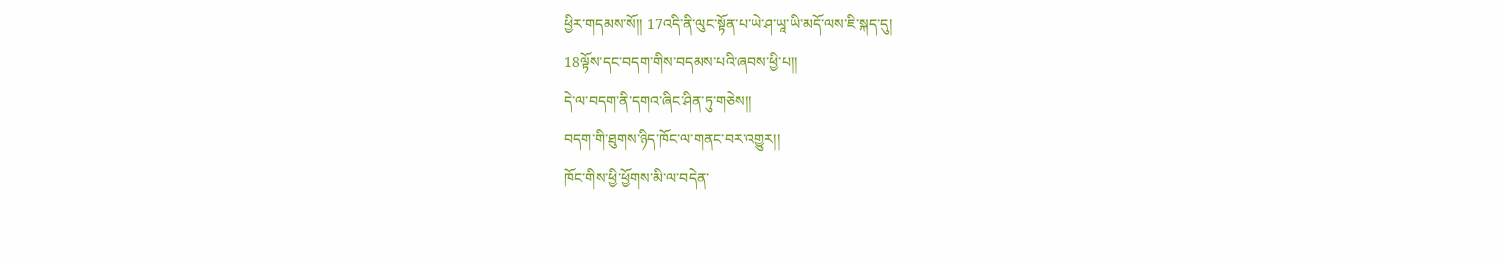ཕྱིར་གདམས་སོ།། 17འདི་ནི་ལུང་སྟོན་པ་ཡེ་ཤ་ཡཱ་ཡི་མདོ་ལས་ཇི་སྐད་དུ།
18ལྟོས་དང་བདག་གིས་བདམས་པའི་ཞབས་ཕྱི་པ།།
དེ་ལ་བདག་ནི་དགའ་ཞིང་ཤིན་ཏུ་གཅེས།།
བདག་གི་ཐུགས་ཉིད་ཁོང་ལ་གནང་བར་འགྱུར།།
ཁོང་གིས་ཕྱི་ཕྱོགས་མི་ལ་བདེན་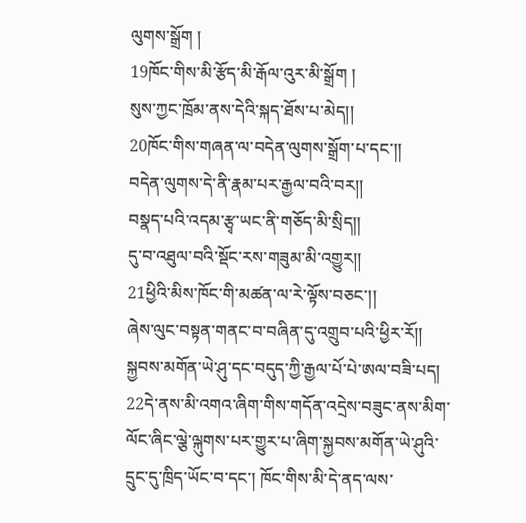ལུགས་སྒྲོག །
19ཁོང་གིས་མི་རྩོད་མི་རྒོལ་འུར་མི་སྒྲོག །
སུས་ཀྱང་ཁྲོམ་ནས་དེའི་སྐད་ཐོས་པ་མེད།།
20ཁོང་གིས་གཞན་ལ་བདེན་ལུགས་སྒྲོག་པ་དང་།།
བདེན་ལུགས་དེ་ནི་རྣམ་པར་རྒྱལ་བའི་བར།།
བསྣད་པའི་འདམ་རྩྭ་ཡང་ནི་གཅོད་མི་སྲིད།།
དུ་བ་འཐུལ་བའི་སྡོང་རས་གཟུམ་མི་འགྱུར།།
21ཕྱིའི་མིས་ཁོང་གི་མཚན་ལ་རེ་ལྟོས་བཅང་།།
ཞེས་ལུང་བསྟན་གནང་བ་བཞིན་དུ་འགྲུབ་པའི་ཕྱིར་རོ།།
སྐྱབས་མགོན་ཡེ་ཤུ་དང་བདུད་ཀྱི་རྒྱལ་པོ་པེ་ཨལ་བཟི་པད།
22དེ་ནས་མི་འགའ་ཞིག་གིས་གདོན་འདྲེས་བཟུང་ནས་མིག་ལོང་ཞིང་ལྕེ་ལྐུགས་པར་གྱུར་པ་ཞིག་སྐྱབས་མགོན་ཡེ་ཤུའི་དྲུང་དུ་ཁྲིད་ཡོང་བ་དང་། ཁོང་གིས་མི་དེ་ནད་ལས་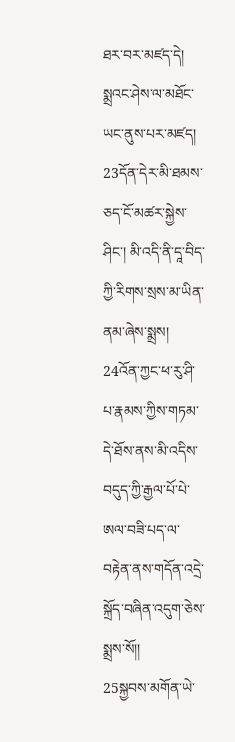ཐར་བར་མཛད་དེ། སྨྲའང་ཤེས་ལ་མཐོང་ཡང་ནུས་པར་མཛད། 23དོན་དེར་མི་ཐམས་ཅད་ངོ་མཚར་སྐྱེས་ཤིང་། མི་འདི་ནི་དཱ་བིད་ཀྱི་རིགས་སྲས་མ་ཡིན་ནམ་ཞེས་སྨྲས། 24འོན་ཀྱང་ཕ་རུ་ཤི་པ་རྣམས་ཀྱིས་གཏམ་དེ་ཐོས་ནས་མི་འདིས་བདུད་ཀྱི་རྒྱལ་པོ་པེ་ཨལ་བཟི་པད་ལ་བརྟེན་ནས་གདོན་འདྲེ་སྐྲོད་བཞིན་འདུག་ཅེས་སྨྲས་སོ།།
25སྐྱབས་མགོན་ཡེ་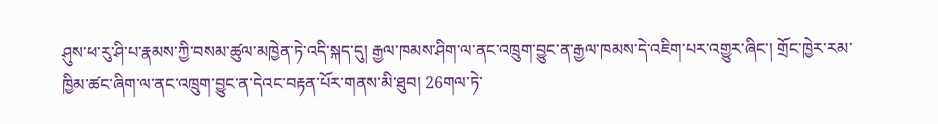ཤུས་ཕ་རུ་ཤི་པ་རྣམས་ཀྱི་བསམ་ཚུལ་མཁྱེན་ཏེ་འདི་སྐད་དུ། རྒྱལ་ཁམས་ཤིག་ལ་ནང་འཁྲུག་བྱུང་ན་རྒྱལ་ཁམས་དེ་འཇིག་པར་འགྱུར་ཞིང་། གྲོང་ཁྱེར་རམ་ཁྱིམ་ཚང་ཞིག་ལ་ནང་འཁྲུག་བྱུང་ན་དེའང་བརྟན་པོར་གནས་མི་ཐུབ། 26གལ་ཏེ་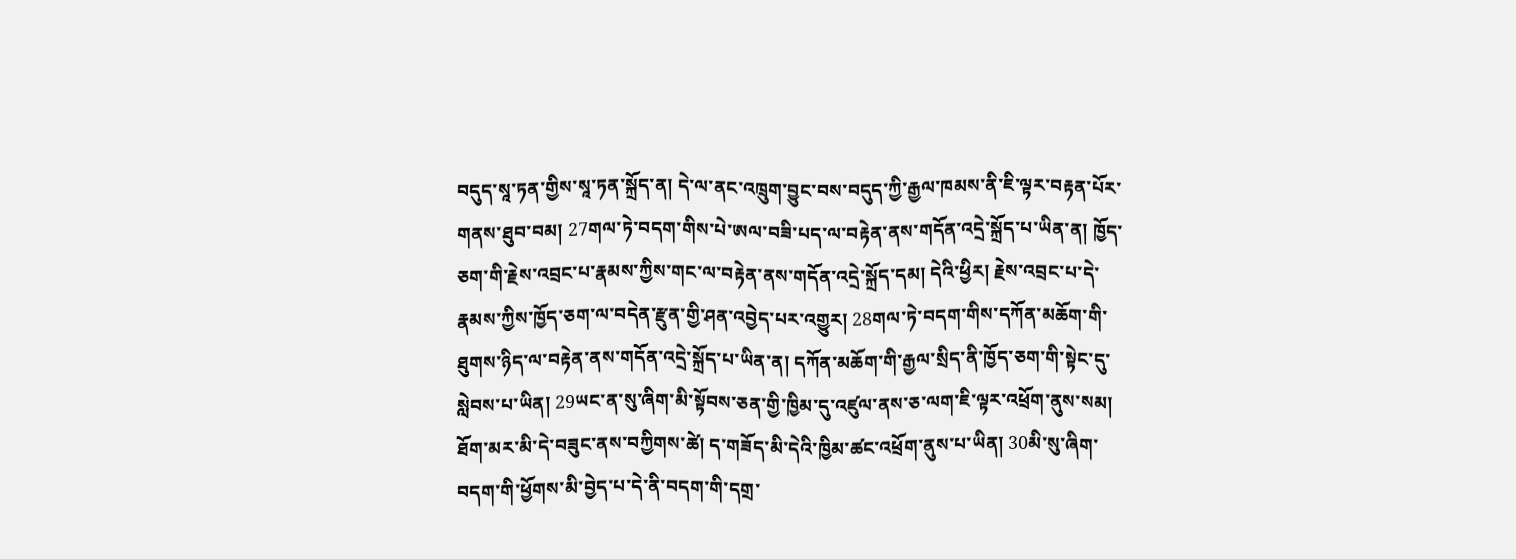བདུད་སཱ་ཏན་གྱིས་སཱ་ཏན་སྐྲོད་ན། དེ་ལ་ནང་འཁྲུག་བྱུང་བས་བདུད་ཀྱི་རྒྱལ་ཁམས་ནི་ཇི་ལྟར་བརྟན་པོར་གནས་ཐུབ་བམ། 27གལ་ཏེ་བདག་གིས་པེ་ཨལ་བཟི་པད་ལ་བརྟེན་ནས་གདོན་འདྲེ་སྐྲོད་པ་ཡིན་ན། ཁྱོད་ཅག་གི་རྗེས་འབྲང་པ་རྣམས་ཀྱིས་གང་ལ་བརྟེན་ནས་གདོན་འདྲེ་སྐྲོད་དམ། དེའི་ཕྱིར། རྗེས་འབྲང་པ་དེ་རྣམས་ཀྱིས་ཁྱོད་ཅག་ལ་བདེན་རྫུན་གྱི་ཤན་འབྱེད་པར་འགྱུར། 28གལ་ཏེ་བདག་གིས་དཀོན་མཆོག་གི་ཐུགས་ཉིད་ལ་བརྟེན་ནས་གདོན་འདྲེ་སྐྲོད་པ་ཡིན་ན། དཀོན་མཆོག་གི་རྒྱལ་སྲིད་ནི་ཁྱོད་ཅག་གི་སྟེང་དུ་སླེབས་པ་ཡིན། 29ཡང་ན་སུ་ཞིག་མི་སྟོབས་ཅན་གྱི་ཁྱིམ་དུ་འཛུལ་ནས་ཅ་ལག་ཇི་ལྟར་འཕྲོག་ནུས་སམ། ཐོག་མར་མི་དེ་བཟུང་ནས་བཀྱིགས་ཚེ། ད་གཟོད་མི་དེའི་ཁྱིམ་ཚང་འཕྲོག་ནུས་པ་ཡིན། 30མི་སུ་ཞིག་བདག་གི་ཕྱོགས་མི་བྱེད་པ་དེ་ནི་བདག་གི་དགྲ་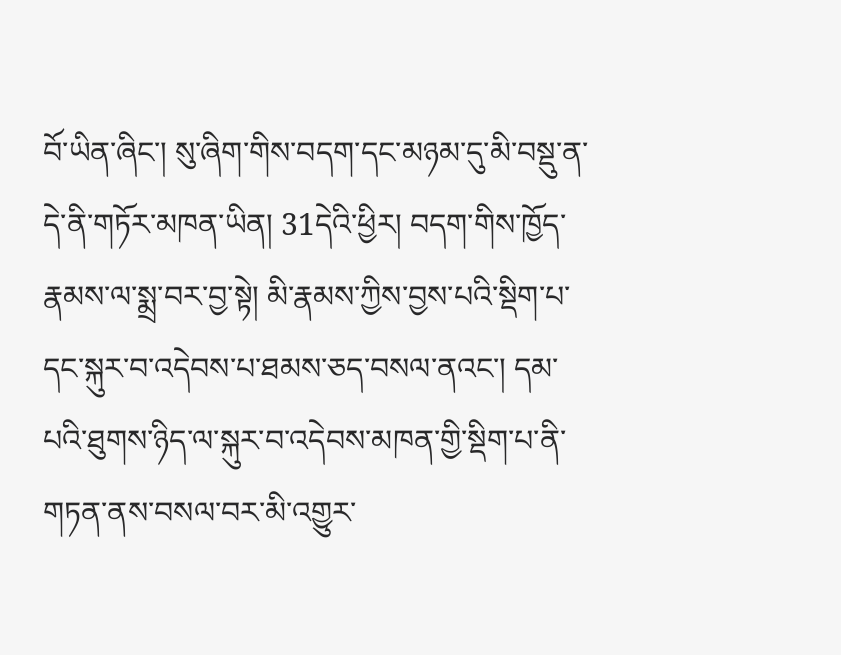བོ་ཡིན་ཞིང་། སུ་ཞིག་གིས་བདག་དང་མཉམ་དུ་མི་བསྡུ་ན་དེ་ནི་གཏོར་མཁན་ཡིན། 31དེའི་ཕྱིར། བདག་གིས་ཁྱོད་རྣམས་ལ་སྨྲ་བར་བྱ་སྟེ། མི་རྣམས་ཀྱིས་བྱས་པའི་སྡིག་པ་དང་སྐུར་བ་འདེབས་པ་ཐམས་ཅད་བསལ་ནའང་། དམ་པའི་ཐུགས་ཉིད་ལ་སྐུར་བ་འདེབས་མཁན་གྱི་སྡིག་པ་ནི་གཏན་ནས་བསལ་བར་མི་འགྱུར་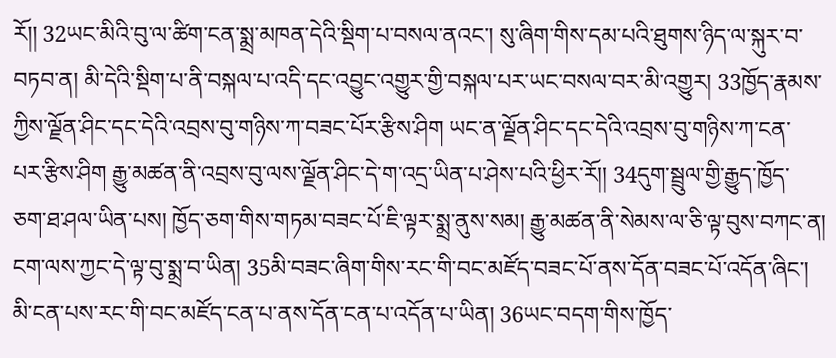རོ།། 32ཡང་མིའི་བུ་ལ་ཚིག་ངན་སྨྲ་མཁན་དེའི་སྡིག་པ་བསལ་ནའང་། སུ་ཞིག་གིས་དམ་པའི་ཐུགས་ཉིད་ལ་སྐུར་བ་བཏབ་ན། མི་དེའི་སྡིག་པ་ནི་བསྐལ་པ་འདི་དང་འབྱུང་འགྱུར་གྱི་བསྐལ་པར་ཡང་བསལ་བར་མི་འགྱུར། 33ཁྱོད་རྣམས་ཀྱིས་ལྗོན་ཤིང་དང་དེའི་འབྲས་བུ་གཉིས་ཀ་བཟང་པོར་རྩིས་ཤིག ཡང་ན་ལྗོན་ཤིང་དང་དེའི་འབྲས་བུ་གཉིས་ཀ་ངན་པར་རྩིས་ཤིག རྒྱུ་མཚན་ནི་འབྲས་བུ་ལས་ལྗོན་ཤིང་དེ་ག་འདྲ་ཡིན་པ་ཤེས་པའི་ཕྱིར་རོ།། 34དུག་སྦྲུལ་གྱི་རྒྱུད་ཁྱོད་ཅག་ཐ་ཤལ་ཡིན་པས། ཁྱོད་ཅག་གིས་གཏམ་བཟང་པོ་ཇི་ལྟར་སྨྲ་ནུས་སམ། རྒྱུ་མཚན་ནི་སེམས་ལ་ཅི་ལྟ་བུས་བཀང་ན། ངག་ལས་ཀྱང་དེ་ལྟ་བུ་སྨྲ་བ་ཡིན། 35མི་བཟང་ཞིག་གིས་རང་གི་བང་མཛོད་བཟང་པོ་ནས་དོན་བཟང་པོ་འདོན་ཞིང་། མི་ངན་པས་རང་གི་བང་མཛོད་ངན་པ་ནས་དོན་ངན་པ་འདོན་པ་ཡིན། 36ཡང་བདག་གིས་ཁྱོད་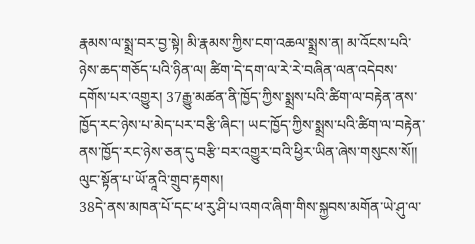རྣམས་ལ་སྨྲ་བར་བྱ་སྟེ། མི་རྣམས་ཀྱིས་ངག་འཆལ་སྨྲས་ན། མ་འོངས་པའི་ཉེས་ཆད་གཅོད་པའི་ཉིན་ལ། ཚིག་དེ་དག་ལ་རེ་རེ་བཞིན་ལན་འདེབས་དགོས་པར་འགྱུར། 37རྒྱུ་མཚན་ནི་ཁྱོད་ཀྱིས་སྨྲས་པའི་ཚིག་ལ་བརྟེན་ནས་ཁྱོད་རང་ཉེས་པ་མེད་པར་བརྩི་ཞིང་། ཡང་ཁྱོད་ཀྱིས་སྨྲས་པའི་ཚིག་ལ་བརྟེན་ནས་ཁྱོད་རང་ཉེས་ཅན་དུ་བརྩི་བར་འགྱུར་བའི་ཕྱིར་ཡིན་ཞེས་གསུངས་སོ།།
ལུང་སྟོན་པ་ཡོ་ནཱའི་གྲུབ་རྟགས།
38དེ་ནས་མཁན་པོ་དང་ཕ་རུ་ཤི་པ་འགའ་ཞིག་གིས་སྐྱབས་མགོན་ཡེ་ཤུ་ལ་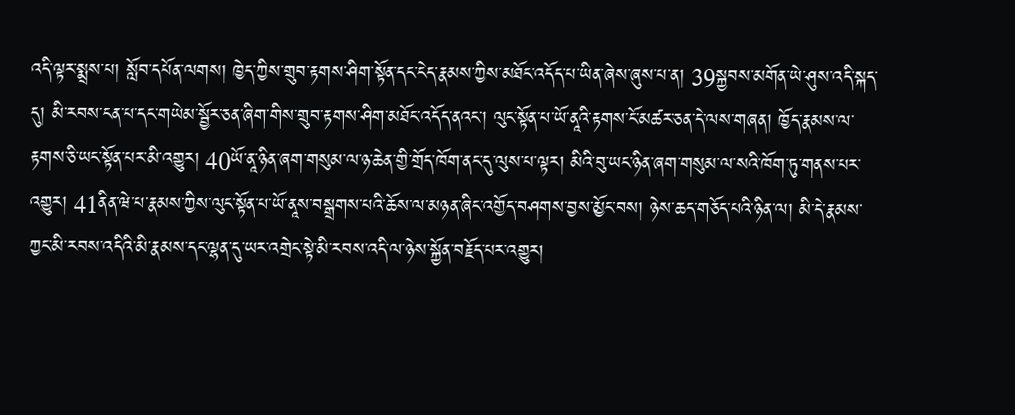འདི་ལྟར་སྨྲས་པ། སློབ་དཔོན་ལགས། ཁྱེད་ཀྱིས་གྲུབ་རྟགས་ཤིག་སྟོན་དང་ངེད་རྣམས་ཀྱིས་མཐོང་འདོད་པ་ཡིན་ཞེས་ཞུས་པ་ན། 39སྐྱབས་མགོན་ཡེ་ཤུས་འདི་སྐད་དུ། མི་རབས་ངན་པ་དང་གཡེམ་སྦྱོར་ཅན་ཞིག་གིས་གྲུབ་རྟགས་ཤིག་མཐོང་འདོད་ནའང་། ལུང་སྟོན་པ་ཡོ་ནཱའི་རྟགས་ངོ་མཚར་ཅན་དེ་ལས་གཞན། ཁྱོད་རྣམས་ལ་རྟགས་ཅི་ཡང་སྟོན་པར་མི་འགྱུར། 40ཡོ་ནཱ་ཉིན་ཞག་གསུམ་ལ་ཉ་ཆེན་གྱི་གྲོད་ཁོག་ནང་དུ་ལུས་པ་ལྟར། མིའི་བུ་ཡང་ཉིན་ཞག་གསུམ་ལ་སའི་ཁོག་ཏུ་གནས་པར་འགྱུར། 41ནིན་ཝེ་པ་རྣམས་ཀྱིས་ལུང་སྟོན་པ་ཡོ་ནཱས་བསྒྲགས་པའི་ཆོས་ལ་མཉན་ཞིང་འགྱོད་བཤགས་བྱས་མྱོང་བས། ཉེས་ཆད་གཅོད་པའི་ཉིན་ལ། མི་དེ་རྣམས་ཀྱང་མི་རབས་འདིའི་མི་རྣམས་དང་ལྷན་དུ་ཡར་འགྲེང་སྟེ་མི་རབས་འདི་ལ་ཉེས་སྐྱོན་བརྗོད་པར་འགྱུར།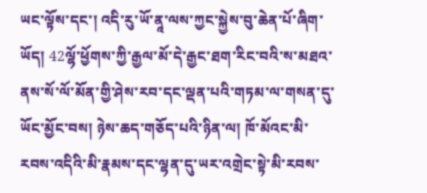ཡང་ལྟོས་དང་། འདི་རུ་ཡོ་ནཱ་ལས་ཀྱང་སྐྱེས་བུ་ཆེན་པོ་ཞིག་ཡོད། 42ལྷོ་ཕྱོགས་ཀྱི་རྒྱལ་མོ་དེ་རྒྱང་ཐག་རིང་བའི་ས་མཐའ་ནས་སོ་ལོ་མོན་གྱི་ཤེས་རབ་དང་ལྡན་པའི་གཏམ་ལ་གསན་དུ་ཡོང་མྱོང་བས། ཉེས་ཆད་གཅོད་པའི་ཉིན་ལ། ཁོ་མོའང་མི་རབས་འདིའི་མི་རྣམས་དང་ལྷན་དུ་ཡར་འགྲེང་སྟེ་མི་རབས་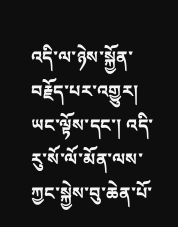འདི་ལ་ཉེས་སྐྱོན་བརྗོད་པར་འགྱུར། ཡང་ལྟོས་དང་། འདི་རུ་སོ་ལོ་མོན་ལས་ཀྱང་སྐྱེས་བུ་ཆེན་པོ་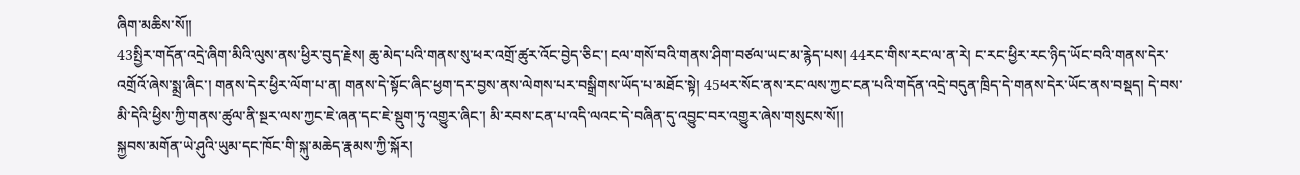ཞིག་མཆིས་སོ།།
43སྤྱིར་གདོན་འདྲེ་ཞིག་མིའི་ལུས་ནས་ཕྱིར་བུད་རྗེས། ཆུ་མེད་པའི་གནས་སུ་ཕར་འགྲོ་ཚུར་འོང་བྱེད་ཅིང་། ངལ་གསོ་བའི་གནས་ཤིག་བཙལ་ཡང་མ་རྙེད་པས། 44རང་གིས་རང་ལ་ན་རེ། ང་རང་ཕྱིར་རང་ཉིད་ཡོང་བའི་གནས་དེར་འགྲོའོ་ཞེས་སྨྲ་ཞིང་། གནས་དེར་ཕྱིར་ལོག་པ་ན། གནས་དེ་སྟོང་ཞིང་ཕྱག་དར་བྱས་ནས་ལེགས་པར་བསྒྲིགས་ཡོད་པ་མཐོང་སྟེ། 45ཕར་སོང་ནས་རང་ལས་ཀྱང་ངན་པའི་གདོན་འདྲེ་བདུན་ཁྲིད་དེ་གནས་དེར་ཡོང་ནས་བསྡད། དེ་བས་མི་དེའི་ཕྱིས་ཀྱི་གནས་ཚུལ་ནི་སྔར་ལས་ཀྱང་ཇེ་ཞན་དང་ཇེ་སྡུག་ཏུ་འགྱུར་ཞིང་། མི་རབས་ངན་པ་འདི་ལའང་དེ་བཞིན་དུ་འབྱུང་བར་འགྱུར་ཞེས་གསུངས་སོ།།
སྐྱབས་མགོན་ཡེ་ཤུའི་ཡུམ་དང་ཁོང་གི་སྐུ་མཆེད་རྣམས་ཀྱི་སྐོར།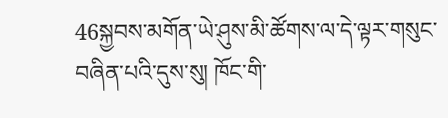46སྐྱབས་མགོན་ཡེ་ཤུས་མི་ཚོགས་ལ་དེ་ལྟར་གསུང་བཞིན་པའི་དུས་སུ། ཁོང་གི་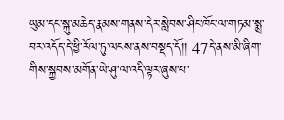ཡུམ་དང་སྐུ་མཆེད་རྣམས་གནས་དེར་སླེབས་ཤིང་ཁོང་ལ་གཏམ་སྨྲ་བར་འདོད་དེ་ཕྱི་རོལ་ཏུ་ལངས་ནས་བསྡད་དོ།། 47དེ་ནས་མི་ཞིག་གིས་སྐྱབས་མགོན་ཡེ་ཤུ་ལ་འདི་ལྟར་ཞུས་པ་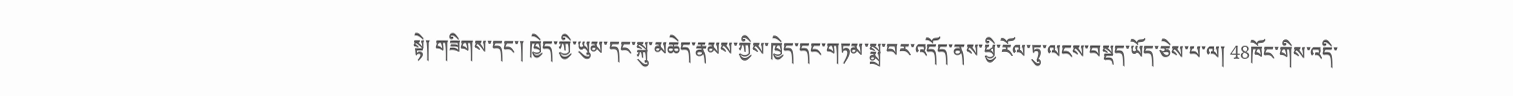སྟེ། གཟིགས་དང་། ཁྱེད་ཀྱི་ཡུམ་དང་སྐུ་མཆེད་རྣམས་ཀྱིས་ཁྱེད་དང་གཏམ་སྨྲ་བར་འདོད་ནས་ཕྱི་རོལ་ཏུ་ལངས་བསྡད་ཡོད་ཅེས་པ་ལ། 48ཁོང་གིས་འདི་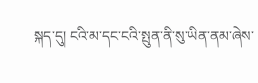སྐད་དུ། ངའི་མ་དང་ངའི་སྤུན་ནི་སུ་ཡིན་ནམ་ཞེས་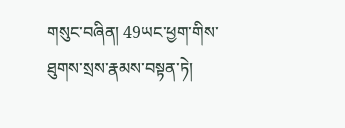གསུང་བཞིན། 49ཡང་ཕྱག་གིས་ཐུགས་སྲས་རྣམས་བསྟན་ཏེ།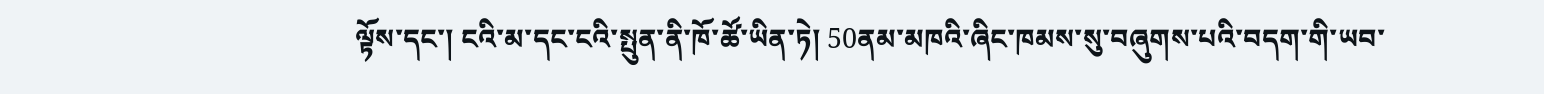ལྟོས་དང་། ངའི་མ་དང་ངའི་སྤུན་ནི་ཁོ་ཚོ་ཡིན་ཏེ། 50ནམ་མཁའི་ཞིང་ཁམས་སུ་བཞུགས་པའི་བདག་གི་ཡབ་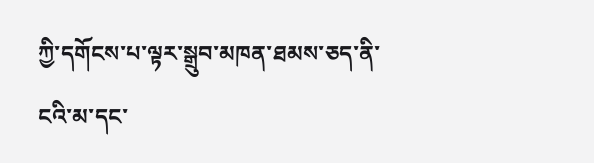ཀྱི་དགོངས་པ་ལྟར་སྒྲུབ་མཁན་ཐམས་ཅད་ནི་ངའི་མ་དང་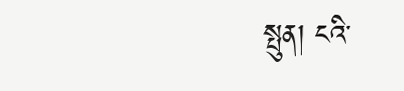སྤུན། ངའི་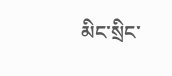མིང་སྲིང་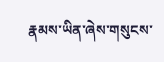རྣམས་ཡིན་ཞེས་གསུངས་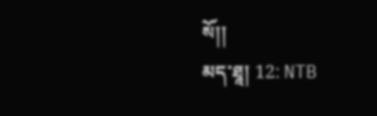སོ།།
མད་ཐཱ། 12: NTB